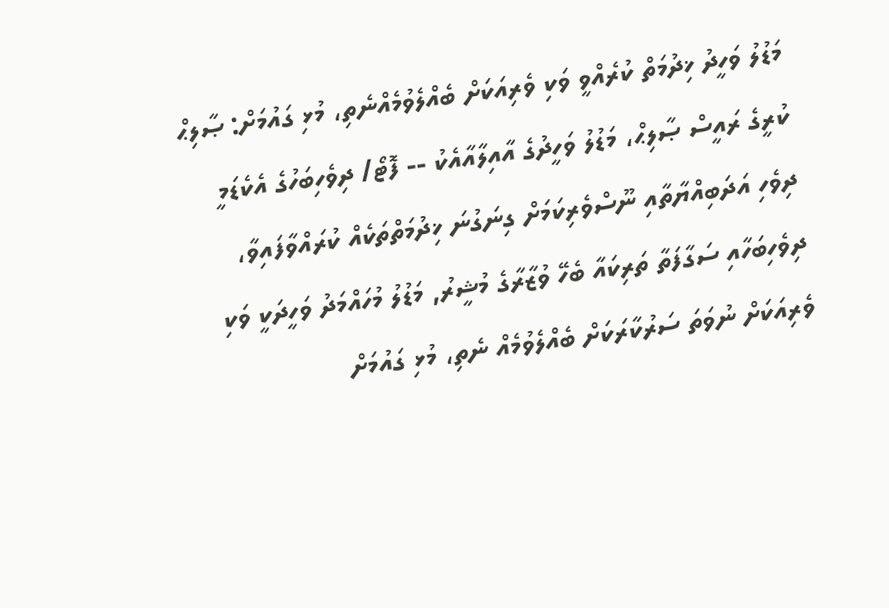މަޑުލު ވަހީދު ޚިދުމަތް ކުރެއްވީ ވަކި ވެރިއަކަށް ބެއްލެވުމެއްނެތި، މުޅި ގައުމަށް: ޞާލިޙް
ކުރީގެ ރައީސް ޞާލިޙް، މަޑުލު ވަހީދުގެ އާއިލާއާއެކު -- ފޮޓޯ/ ދިވެހިބަހުގެ އެކެޑަމީ
ދިވެހި އަދަބިއްޔާތާއި ނޫސްވެރިކަމަށް ގިނަގުނަ ޚިދުމަތްތަކެއް ކުރައްވާފައިވާ، ދިވެހިބަހާއި ސަގާފަތާ ތަރިކައާ ބެހޭ ވުޒާރާގެ މުޝީރު, މަޑުލު މުހައްމަދު ވަހީދަކީ ވަކި ވެރިއަކަށް ނުވަތަ ސަރުކާރަކަށް ބެއްލެވުމެއް ނެތި، މުޅި ގައުމަށް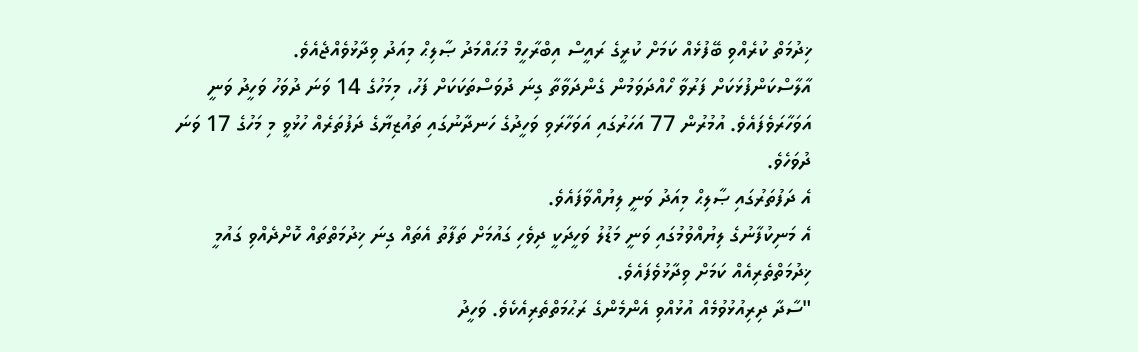ޚިދުމަތް ކުރެއްވި ބޭފުޅެއް ކަމަށް ކުރީގެ ރައީސް އިބްރާހީމް މުޙައްމަދު ޞާލިޙް މިއަދު ވިދާޅުވެއްޖެއެވެ.
އާލާސްކަންފުޅަކަށް ފަރުވާ ހޯއްދަވަމުން ގެންދަވާތާ ގިނަ ދުވަސްތަކަކަށް ފަހު، މިމަހުގެ 14 ވަނަ ދުވަހު ވަހީދު ވަނީ އަވަހާރަވެފައެވެ. އުމުރުން 77 އަހަރުގައި އަވަހާރަވި ވަހީދުގެ ހަނދާނުގައި ތައުޒިޔާގެ ދަފުތަރެއް ހުޅުވީ މި މަހުގެ 17 ވަނަ ދުވަހެވެ.
އެ ދަފުތަރުގައި ޞާލިޙް މިއަދު ވަނީ ލިޔުއްވާފައެވެ.
އެ މަނިކުފާނުގެ ލިޔުއްވުމުގައި ވަނީ މަޑުލު ވަހީދަކީ ދިވެހި ގައުމަށް ތަފާތު އެތައް ގިނަ ޚިދުމަތްތައް ކޮށްދެއްވި ގައުމީ ޚިދުމަތްތެރިއެއް ކަމަށް ވިދާޅުވެފައެވެ.
"ސާދާ ދިރިއުޅުވުމެއް އުޅުއްވި އެންމެންގެ ރަޙުމަތްތެރިއެކެވެ. ވަހީދު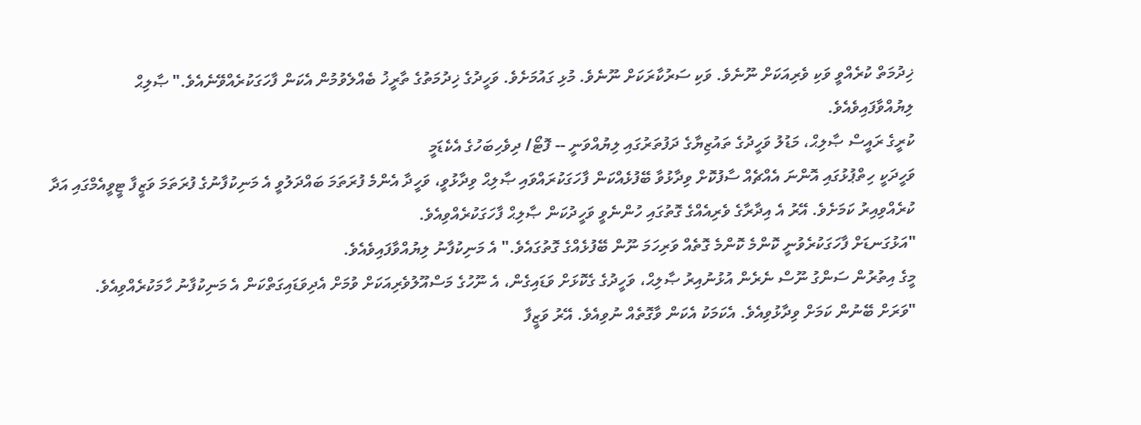ޚިދުމަތް ކުރެއްވީ ވަކި ވެރިއަކަށް ނޫނެވެ. ވަކި ސަރުކާރަކަށް ނޫނެވެ. މުޅި ގައުމަށެވެ. ވަހީދުގެ ޚިދުމަތުގެ ތާރީޚު ބެއްލެވުމުން އެކަން ފާހަގަކުރެއްވޭނެއެވެ." ޞާލިޙް ލިޔުއްވާފައިވެއެވެ.
ކުރީގެ ރައީސް ޞާލިޙް، މަޑުލު ވަހީދުގެ ތައުޒިޔާގެ ދަފުތަރުގައި ލިޔުއްވަނީ -- ފޮޓޯ/ ދިވެހިބަހުގެ އެކެޑަމީ
ވަހީދަކީ ހިތްޕުޅުގައި އޮންނަ އެއްޗެއް ސާފުކޮށް ވިދާޅުވާ ބޭފުޅެއްކަން ފާހަގަކުރައްވައި ޞާލިޙް ވިދާޅުވީ، ވަހީދާ އެންމެ ފުރަތަމަ ބައްދަލުވީ އެ މަނިކުފާނުގެ ފުރަތަމަ ވަޒީފާ ޓީވީއެމްގައި އަދާ ކުރެއްވިއިރު ކަމަށެވެ. އޭރު އެ އިދާރާގެ ވެރިއެއްގެ ގޮތުގައި ހުންނެވީ ވަހީދުކަން ޞާލިޙް ފާހަގަކުރެއްވިއެވެ.
"އަޅުގަނޑަށް ފާހަގަކުރެވުނީ ކޮންމެ ކޮންމެ ގޮތެއް ވަރިހަމަ ނޫން ބޭފުޅެއްގެ ގޮތުގައެވެ." އެ މަނިކުފާނު ލިޔުއްވާފައިވެއެވެ.
މީގެ އިތުރުން ސަންގު ނޫސް ނެރެން އުޅުނުއިރު ޞާލިޙް، ވަހީދުގެ ގެކޮޅަށް ވަޑައިގެން، އެ ނޫހުގެ މަސްއޫލުވެރިއަކަށް ވުމަށް އެދިވަޑައިގަތްކަން އެ މަނިކުފާނު ހާމަކުރެއްވިއެވެ.
"ވަރަށް ބޭނުން ކަމަށް ވިދާޅުވިއެވެ. އެކަމަކު އެކަން ވާގޮތެއް ނުވިއެވެ. އޭރު ވަޒީފާ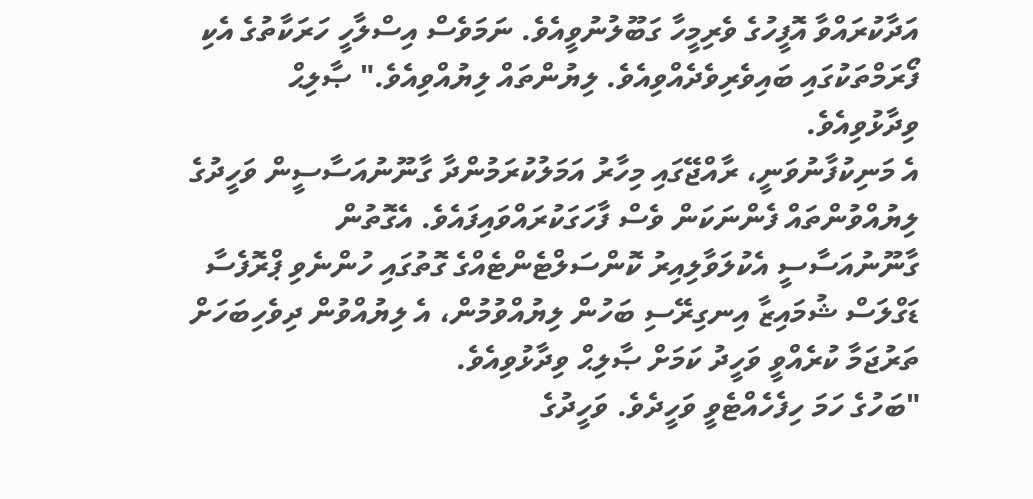އަދާކުރައްވާ އޮފީހުގެ ވެރިމީހާ ގަބޫލުނުވީއެވެ. ނަމަވެސް އިސްލާހީ ހަރަކާތުގެ އެކި ފޯރަމްތަކުގައި ބައިވެރިވެދެއްވިއެވެ. ލިޔުންތައް ލިޔުއްވިއެވެ." ޞާލިޙް ވިދާޅުވިއެވެ.
އެ މަނިކުފާނުވަނީ، ރާއްޖޭގައި މިހާރު އަމަލުކުރަމުންދާ ގާނޫނުއަސާސީން ވަހީދުގެ ލިޔުއްވުންތައް ފެންނަކަން ވެސް ފާހަގަކުރައްވައިފައެވެ. އެގޮތުން ގާނޫނުއަސާސީ އެކުލަވާލިއިރު ކޮންސަލްޓެންޓެއްގެ ގޮތުގައި ހުންނެވި ޕްރޮފެސާ ޑަގްލަސް ޝުމައިޒާ އިނގިރޭސި ބަހުން ލިޔުއްވުމުން، އެ ލިޔުއްވުން ދިވެހިބަހަށް ތަރުޖަމާ ކުރެއްވީ ވަހީދު ކަމަށް ޞާލިޙް ވިދާޅުވިއެވެ.
"ބަހުގެ ހަމަ ހިފެހެއްޓެވީ ވަހީދެވެ. ވަހީދުގެ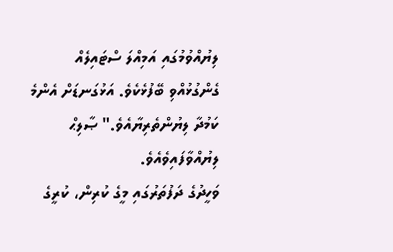ލިޔުއްވުމުގައި އަމިއްލަ ސްޓައިލެއް ގެންގުޅުއްވި ބޭފުޅެކެވެ. އަޅުގަނޑަށް އެންމެ ކަމުދާ ލިޔުންތެރިޔާއެވެ." ޞާލިޙް ލިޔުއްވާފައިވެއެވެ.
ވަހީދުގެ ދަފުތަރުގައި މީގެ ކުރިން، ކުރީގެ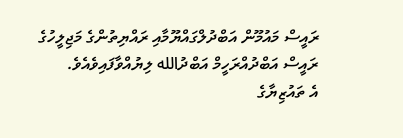ރައީސް މައުމޫން އަބްދުލްގައްޔޫމާއި ރައްޔިތުންގެ މަޖިލީހުގެ ރައީސް އަބްދުއްރަހީމް އަބްދުالله ލިޔުއްވާފައިވެއެވެ.
އެ ތައުޒިޔާގެ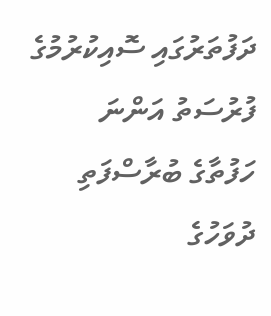ދަފުތަރުގައި ސޮއިކުރުމުގެ ފުރުސަތު އަންނަ ހަފުތާގެ ބުރާސްފަތި ދުވަހުގެ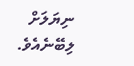ނިޔަލަށް ލިބޭނެއެވެ.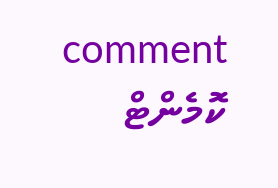comment ކޮމެންޓް